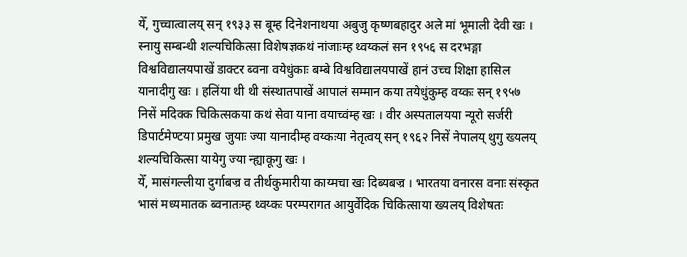येँ, गुच्चात्वालय् सन् १९३३ स बूम्ह दिनेशनाथया अबुजु कृष्णबहादुर अले मां भूमाली देवी खः । स्नायु सम्बन्धी शल्यचिकित्सा विशेषज्ञकथं नांजाःम्ह थ्वय्कलं सन १९५६ स दरभङ्गा विश्वविद्यालयपाखें डाक्टर ब्वना वयेधुंकाः बम्बे विश्वविद्यालयपाखें हानं उच्च शिक्षा हासिल यानादीगु खः । हलिंया थी थी संस्थातपाखें आपालं सम्मान कया तयेधुंकुम्ह वय्कः सन् १९५७ निसें मदिक्क चिकित्सकया कथं सेवा याना वयाच्वंम्ह खः । वीर अस्पतालयया न्यूरो सर्जरी डिपार्टमेण्टया प्रमुख जुयाः ज्या यानादीम्ह वय्कःया नेतृत्वय् सन् १९६२ निसें नेपालय् थुगु ख्यलय् शल्यचिकित्सा यायेगु ज्या न्ह्याकूगु खः ।
येँ, मासंगल्लीया दुर्गाबज्र व तीर्थकुमारीया काय्मचा खः दिब्यबज्र । भारतया वनारस वनाः संस्कृत भासं मध्यमातक ब्वनातःम्ह थ्वय्कः परम्परागत आयुर्वेदिक चिकित्साया ख्यलय् विशेषतः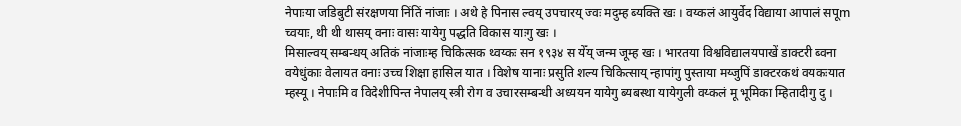नेपाःया जडिबुटी संरक्षणया निंतिं नांजाः । अथे हे पिनास ल्वय् उपचारय् ज्वः मदुम्ह ब्यक्ति खः । वय्कलं आयुर्वेद विद्याया आपालं सपूm च्वयाः, थी थी थासय् वनाः वासः यायेगु पद्धति विकास याःगु खः ।
मिसाल्वय् सम्बन्धय् अतिकं नांजाःम्ह चिकित्सक थ्वय्कः सन १९३४ स येँय् जन्म जूम्ह खः । भारतया विश्वविद्यालयपाखें डाक्टरी ब्वना वयेधुंकाः वेलायत वनाः उच्च शिक्षा हासिल यात । विशेष यानाः प्रसुति शल्य चिकित्साय् न्हापांगु पुस्ताया मय्जुपिं डाक्टरकथं वयकःयात म्हस्यू । नेपाःमि व विदेशीपिन्त नेपालय् स्त्री रोग व उचारसम्बन्धी अध्ययन यायेगु ब्यबस्था यायेगुली वय्कलं मू भूमिका म्हितादीगु दु ।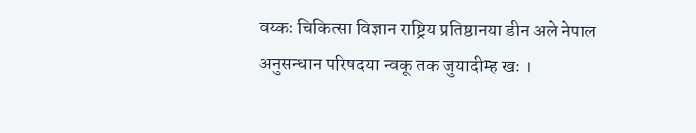वय्कः चिकित्सा विज्ञान राष्ट्रिय प्रतिष्ठानया डीन अले नेपाल अनुसन्धान परिषदया न्वकू तक जुयादीम्ह खः ।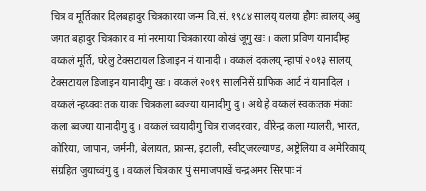चित्र व मूर्तिकार दिलबहादुर चित्रकारया जन्म वि.सं. १९८४ सालय् यलया हौगः त्वालय् अबु जगत बहादुर चित्रकार व मां नरमाया चित्रकारया कोखं जूगु खः । कला प्रविण यानादीम्ह वय्कलं मूर्ति, घरेलु टेक्सटायल डिजाइन नं यानादी । वय्कलं दकलय् न्हापां २०१३ सालय् टेक्सटायल डिजाइन यानादीगु खः । वय्कलं २०१९ सालनिसें ग्राफिक आर्ट नं यानादिल । वय्कलं न्हय्क्वः तक याकः चित्रकला ब्वज्या यानादीगु दु । अथे हे वय्कलं स्वकःतक मंकाः कला ब्वज्या यानादीगु दु । वय्कलं च्वयादीगु चित्र राजदरवार, वीरेन्द्र कला ग्यालरी, भारत, कोरिया, जापान, जर्मनी, बेलायत, फ्रान्स, इटाली, स्वीट्जरल्याण्ड, अष्ट्रेलिया व अमेरिकाय् संग्रहित जुयाच्वंगु दु । वय्कलं चित्रकार पुं समाजपाखें चन्द्रअमर सिरपाः नं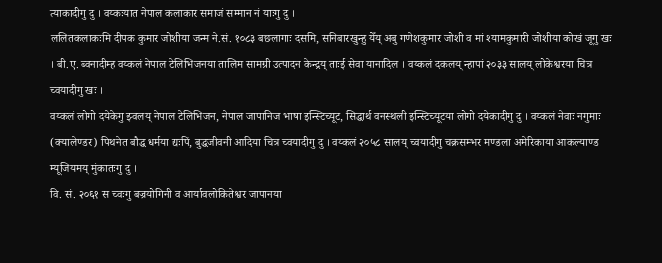त्याकादीगु दु । वय्कःयात नेपाल कलाकार समाजं सम्मान नं याःगु दु ।
ललितकलाकःमि दीपक कुमार जोशीया जन्म ने.सं. १०८३ बछलागाः दसमि, सनिबारखुन्हु येँय् अबु गणेशकुमार जोशी व मां श्यामकुमारी जोशीया कोखं जूगु खः । बी.ए. ब्वनादीम्ह वय्कलं नेपाल टेलिभिजनया तालिम सामग्री उत्पादन केन्द्रय् ताःई सेवा यानादिल । वय्कलं दकलय् न्हापां २०३३ सालय् लोकेश्वरया चित्र च्वयादीगु खः ।
वय्कलं लोगो दयेकेगु झ्वलय् नेपाल टेलिभिजन, नेपाल जापानिज भाषा इन्स्टिच्यूट, सिद्धार्थ वनस्थली इन्स्टिच्यूटया लोगो दयेकादीगु दु । वय्कलं नेवाः नगुमाः (क्यालेण्डर) पिथनेत बौद्ध धर्मया द्यःपिं, बुद्धजीवनी आदिया चित्र च्वयादीगु दु । वय्कलं २०५८ सालय् च्वयादीगु चक्रसम्भर मण्डला अमेरिकाया आकल्याण्ड म्यूजियमय् मुंकातःगु दु ।
वि. सं. २०६१ स च्वःगु बज्रयोगिनी व आर्यावलोकितेश्वर जापानया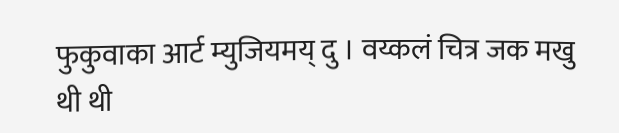फुकुवाका आर्ट म्युजियमय् दु । वय्कलं चित्र जक मखु थी थी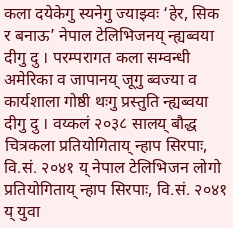कला दयेकेगु स्यनेगु ज्याझ्वः ‘हेर, सिक र बनाऊ’ नेपाल टेलिभिजनय् न्ह्यब्वया दीगु दु । परम्परागत कला सम्वन्धी अमेरिका व जापानय् जूगु ब्वज्या व कार्यशाला गोष्ठी थःगु प्रस्तुति न्ह्यब्वया दीगु दु । वय्कलं २०३८ सालय् बौद्ध चित्रकला प्रतियोगिताय् न्हाप सिरपाः, वि.सं. २०४१ य् नेपाल टेलिभिजन लोगो प्रतियोगिताय् न्हाप सिरपाः, वि.सं. २०४१ य् युवा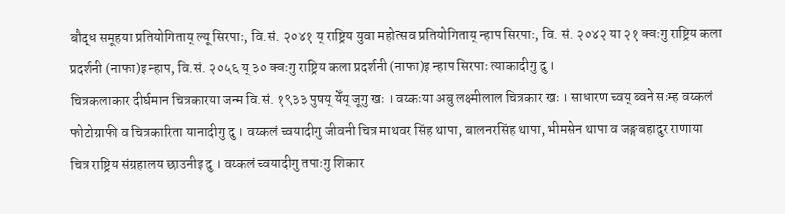बौद्ध समूहया प्रतियोगिताय् ल्यू सिरपाः, वि.सं. २०४१ य् राष्ट्रिय युवा महोत्सव प्रतियोगिताय् न्हाप सिरपाः, वि. सं. २०४२ या २१ क्वःगु राष्ट्रिय कला प्रदर्शनी (नाफा)इ न्हाप, वि.सं. २०५६ य् ३० क्वःगु राष्ट्रिय कला प्रदर्शनी (नाफा)इ न्हाप सिरपाः त्याकादीगु दु ।
चित्रकलाकार दीर्घमान चित्रकारया जन्म वि.सं. १९३३ पुषय् येँय् जूगु खः । वय्कःया अबु लक्ष्मीलाल चित्रकार खः । साधारण च्वय् ब्वने सःम्ह वय्कलं फोटोग्राफी व चित्रकारिता यानादीगु दु । वय्कलं च्वयादीगु जीवनी चित्र माथवर सिंह थापा, बालनरसिंह थापा, भीमसेन थापा व जङ्गबहादुर राणाया चित्र राष्ट्रिय संग्रहालय छाउनीइ दु । वय्कलं च्वयादीगु तपाःगु शिकार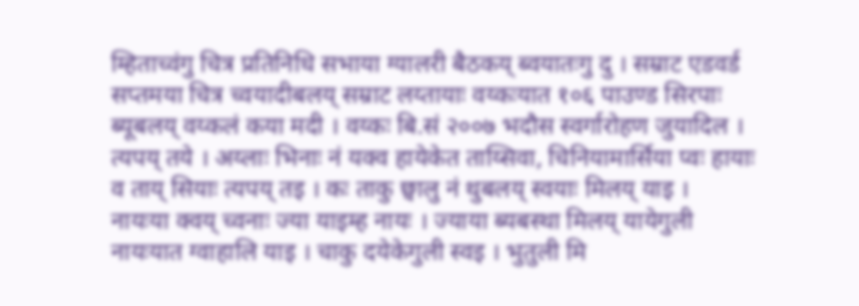म्हिताच्वंगु चित्र प्रतिनिधि सभाया ग्यालरी बैठकय् ब्वयातःगु दु । सम्राट एडवर्ड सप्तमया चित्र च्वयादीबलय् सम्राट लय्तायाः वय्कःयात १०६ पाउण्ड सिरपाः ब्यूबलय् वय्कलं कया मदी । वय्कः बि.सं २००७ भदौस स्वर्गारोहण जुयादिल ।
त्यपय् तये । अय्लाः भिनाः नं यक्व हायेकेत ताय्सिवा, चिनियामार्सिया प्वः हायाः व ताय् सियाः त्यपय् तइ । कः ताकु छ्वालु नं थुबलय् स्वयाः मिलय् याइ ।
नायःया क्वय् च्वनाः ज्या याइम्ह नायः । ज्याया ब्यबस्था मिलय् यायेगुली नायःयात ग्वाहालि याइ । चाकु दयेकेगुली स्वइ । भुतुली मि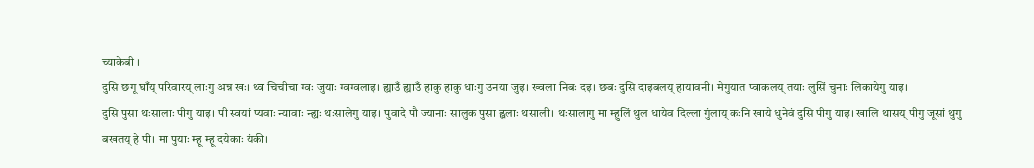च्याकेबी ।
दुसि छगू घाँय् परिवारय् लाःगु अन्न खः। थ्व चिचीचा ग्वः जुयाः ग्वग्वलाइ। ह्याउँ ह्याउँ हाकु हाकु धाःगु उनया जुइ। ख्वला निबः दइ। छबः दुसि दाइबलय् हायावनी। मेगुयात प्वाकलय् तयाः लुसिं चुनाः लिकायेगु याइ।
दुसि पुसा थःसालाः पीगु याइ। पी स्वयां प्यवाः न्यावाः न्ह्यः थःसालेगु याइ। पुवादे पौ ज्यानाः सालुक पुसा ह्वलाः थसाली। थःसालागु मा म्हुलिं थुल धायेव दिल्ला गुंलाय् कःनि खाये धुनेवं दुसि पीगु याइ। खालि थासय् पीगु जूसां थुगु बखतय् हे पी। मा पुयाः म्हू म्हू दयेकाः यंकी।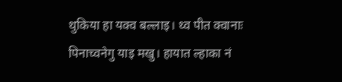थुकिया हा यक्व बल्लाइ। थ्व पीत क्वानाः पिनाच्वनेगु याइ मखु। हायात ल्हाका नं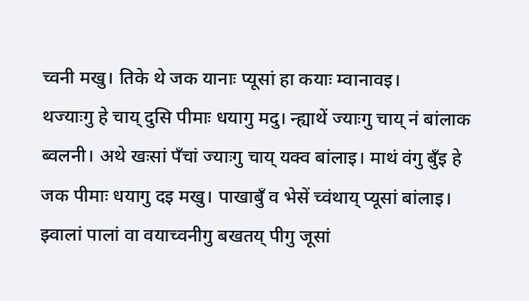च्वनी मखु। तिके थे जक यानाः प्यूसां हा कयाः म्वानावइ।
थज्याःगु हे चाय् दुसि पीमाः धयागु मदु। न्ह्याथें ज्याःगु चाय् नं बांलाक ब्वलनी। अथे खःसां पँचां ज्याःगु चाय् यक्व बांलाइ। माथं वंगु बुँइ हे जक पीमाः धयागु दइ मखु। पाखाबुँ व भेसें च्वंथाय् प्यूसां बांलाइ। झ्वालां पालां वा वयाच्वनीगु बखतय् पीगु जूसां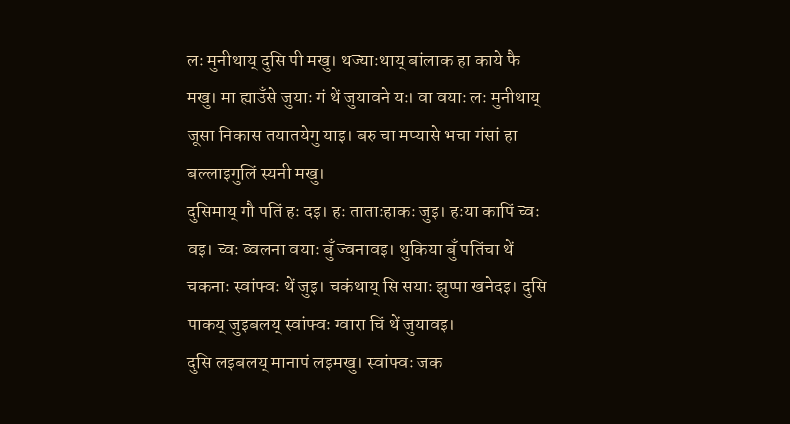लः मुनीथाय् दुसि पी मखु। थज्याःथाय् बांलाक हा काये फै मखु। मा ह्याउँसे जुयाः गं थें जुयावने यः। वा वयाः लः मुनीथाय् जूसा निकास तयातयेगु याइ। बरु चा मप्यासे भचा गंसां हा बल्लाइगुलिं स्यनी मखु।
दुसिमाय् गौ पतिं हः दइ। हः ताताःहाकः जुइ। हःया कापिं च्वः वइ। च्वः ब्वलना वयाः बुँ ज्वनावइ। थुकिया बुँ पतिंचा थें चकनाः स्वांफ्वः थें जुइ। चकंथाय् सि सयाः झुप्पा खनेदइ। दुसि पाकय् जुइबलय् स्वांफ्वः ग्वारा चिं थें जुयावइ।
दुसि लइबलय् मानापं लइमखु। स्वांफ्वः जक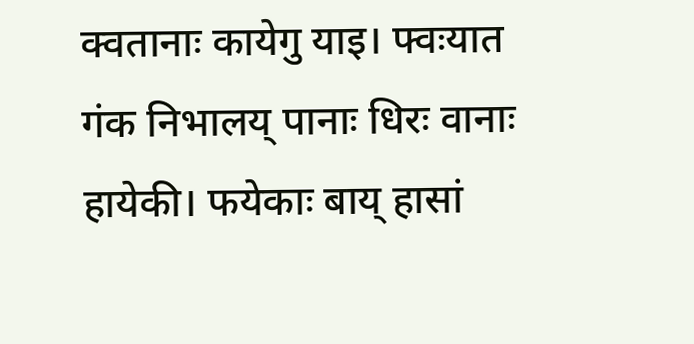क्वतानाः कायेगु याइ। फ्वःयात गंक निभालय् पानाः धिरः वानाः हायेकी। फयेकाः बाय् हासां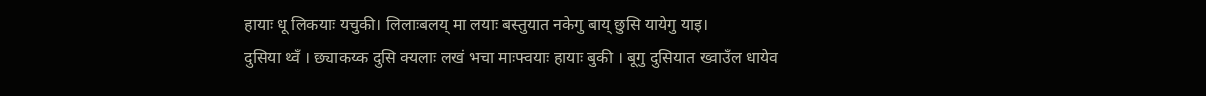हायाः धू लिकयाः यचुकी। लिलाःबलय् मा लयाः बस्तुयात नकेगु बाय् छुसि यायेगु याइ।
दुसिया थ्वँ । छ्याकय्क दुसि क्यलाः लखं भचा माःफ्वयाः हायाः बुकी । बूगु दुसियात ख्वाउँल धायेव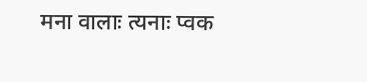मना वालाः त्यनाः प्वक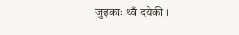जुइकाः थ्वँ दयेकी ।